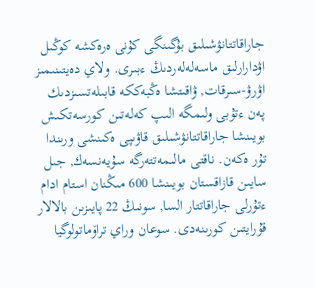جاراقاتتانۋشىلىق بۇگىنگى كۇنى ەرەكشە كوڭىل اۋدارارلىق ماسەلەلەردىڭ ءبىرى. ولاي دەيتىنىمىز اۋرۋ-سىرقات, ۋاقىتشا ەڭبەككە قابىلەتسىزدىك پەن ءتۇبى ولىمگە الىپ كەلەتىن كورسەتكىش بويىنشا جاراقاتتانۋشىلىق قاۋىپى ەكىنشى ورىندا تۇر ەكەن. ناقتى مالىمەتتەرگە سۇيەنسەك, جىل سايىن قازاقستان بويىنشا 600 مىڭنان استام ادام ءتۇرلى جاراقاتتار السا, سونىڭ 22 پايىزىن بالالار قۇرايتىن كورىنەدى. سوعان وراي تراۆماتولوگيا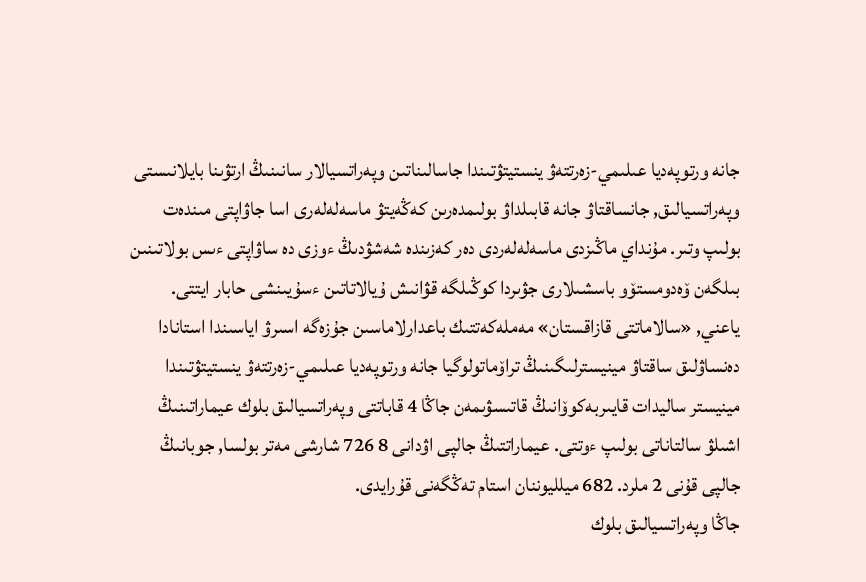جانە ورتوپەديا عىلىمي-زەرتتەۋ ينستيتۋتىندا جاسالىناتىن وپەراتسيالار سانىنىڭ ارتۋىنا بايلانىستى وپەراتسيالىق, جانساقتاۋ جانە قابىلداۋ بولىمدەرىن كەڭەيتۋ ماسەلەلەرى اسا جاۋاپتى مىندەت بولىپ وتىر. مۇنداي ماڭىزدى ماسەلەلەردى دەر كەزىندە شەشۋدىڭ ءوزى دە ساۋاپتى ءىس بولاتىنىن بىلگەن ۆەدومستۆو باسشىلارى جۋىردا كوڭىلگە قۋانىش ۇيالاتاتىن ءسۇيىنشى حابار ايتتى.
ياعني, «سالاماتتى قازاقستان» مەملەكەتتىك باعدارلاماسىن جۇزەگە اسىرۋ اياسىندا استانادا دەنساۋلىق ساقتاۋ مينيسترلىگىنىڭ تراۆماتولوگيا جانە ورتوپەديا عىلىمي-زەرتتەۋ ينستيتۋتىندا مينيستر ساليدات قايىربەكوۆانىڭ قاتىسۋىمەن جاڭا 4 قاباتتى وپەراتسيالىق بلوك عيماراتىنىڭ اشىلۋ سالتاناتى بولىپ ءوتتى. عيماراتتىڭ جالپى اۋدانى 8 726 شارشى مەتر بولسا, جوبانىڭ جالپى قۇنى 2 ملرد. 682 ميلليوننان استام تەڭگەنى قۇرايدى.
جاڭا وپەراتسيالىق بلوك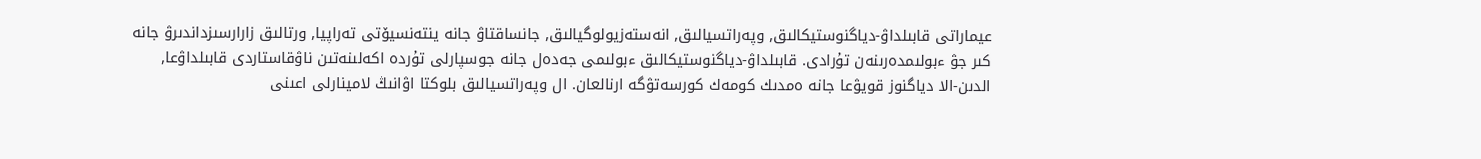عيماراتى قابىلداۋ-دياگنوستيكالىق, وپەراتسيالىق, انەستەزيولوگيالىق, جانساقتاۋ جانە ينتەنسيۆتى تەراپيا, ورتالىق زارارسىزداندىرۋ جانە كىر جۋ ءبولىمدەرىنەن تۇرادى. قابىلداۋ-دياگنوستيكالىق ءبولىمى جەدەل جانە جوسپارلى تۇردە اكەلىنەتىن ناۋقاستاردى قابىلداۋعا, الدىن-الا دياگنوز قويۋعا جانە ەمدىك كومەك كورسەتۋگە ارنالعان. ال وپەراتسيالىق بلوكتا اۋانىڭ لامينارلى اعىنى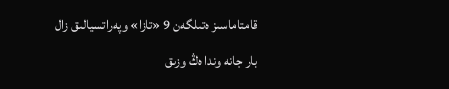قامتاماسىز ەتىلگەن 9 «تازا» وپەراتسيالىق زال بار جانە وندا ەڭ وزىق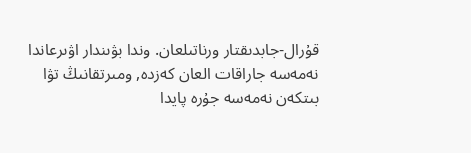قۇرال-جابدىقتار ورناتىلعان. وندا بۋىندار اۋىرعاندا نەمەسە جاراقات العان كەزدە, ومىرتقانىڭ تۋا بىتكەن نەمەسە جۇرە پايدا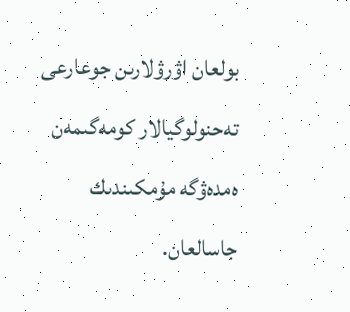بولعان اۋرۋلارىن جوعارعى تەحنولوگيالار كومەگىمەن ەمدەۋگە مۇمكىندىك جاسالعان.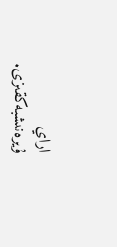اراي ۇيرەنىشبەكقىزى.